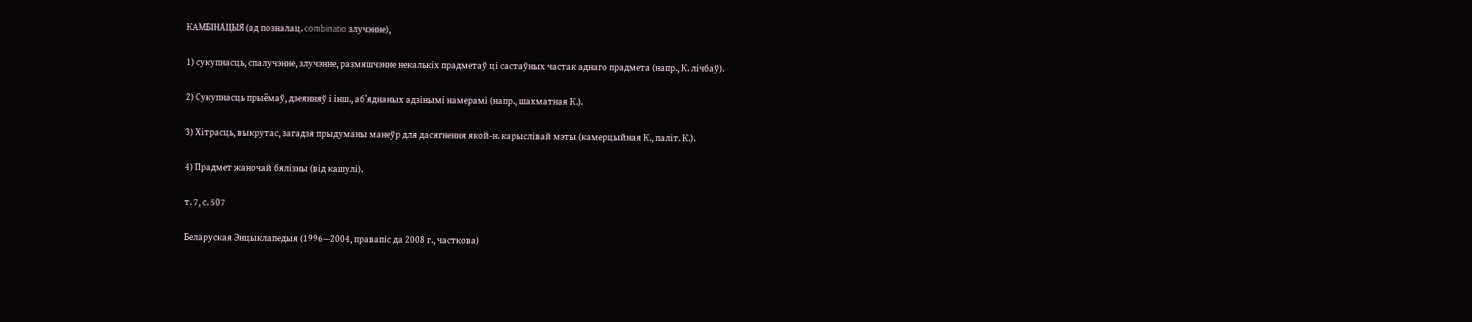КАМБІНА́ЦЫЯ (ад позналац. combinatio злучэнне),

1) сукупнасць, спалучэнне, злучэнне, размяшчэнне некалькіх прадметаў ці састаўных частак аднаго прадмета (напр., К. лічбаў).

2) Сукупнасць прыёмаў, дзеянняў і інш., аб’яднаных адзінымі намерамі (напр., шахматная К.).

3) Хітрасць, выкрутас, загадзя прыдуманы манеўр для дасягнення якой-н. карыслівай мэты (камерцыйная К., паліт. К.).

4) Прадмет жаночай бялізны (від кашулі).

т. 7, с. 507

Беларуская Энцыклапедыя (1996—2004, правапіс да 2008 г., часткова)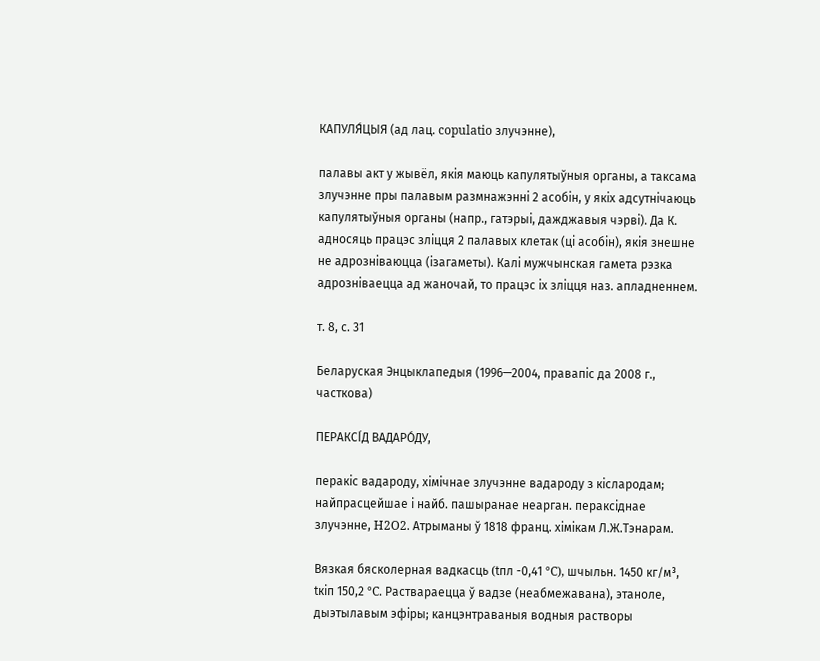КАПУЛЯ́ЦЫЯ (ад лац. copulatio злучэнне),

палавы акт у жывёл, якія маюць капулятыўныя органы, а таксама злучэнне пры палавым размнажэнні 2 асобін, у якіх адсутнічаюць капулятыўныя органы (напр., гатэрыі, дажджавыя чэрві). Да К. адносяць працэс зліцця 2 палавых клетак (ці асобін), якія знешне не адрозніваюцца (ізагаметы). Калі мужчынская гамета рэзка адрозніваецца ад жаночай, то працэс іх зліцця наз. апладненнем.

т. 8, с. 31

Беларуская Энцыклапедыя (1996—2004, правапіс да 2008 г., часткова)

ПЕРАКСІ́Д ВАДАРО́ДУ,

перакіс вадароду, хімічнае злучэнне вадароду з кіслародам; найпрасцейшае і найб. пашыранае неарган. пераксіднае злучэнне, H2O2. Атрыманы ў 1818 франц. хімікам Л.Ж.Тэнарам.

Вязкая бясколерная вадкасць (tпл -0,41 °C), шчыльн. 1450 кг/м³, tкіп 150,2 °C. Раствараецца ў вадзе (неабмежавана), этаноле, дыэтылавым эфіры; канцэнтраваныя водныя растворы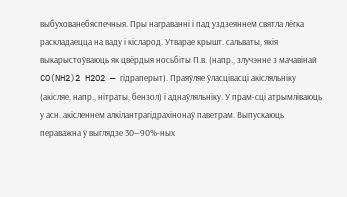выбухованебяспечныя. Пры награванні і пад уздзеяннем святла лёгка раскладаецца на ваду і кісларод. Утварае крышт. сальваты, якія выкарыстоўваюць як цвёрдыя носьбіты П.в. (напр., злучэнне з мачавінай CO(NH2)2 H2O2 — гідраперыт). Праяўляе ўласцівасці акісляльніку (акісляе, напр., нітраты, бензол) і аднаўляльніку. У прам-сці атрымліваюць у асн. акісленнем алкілантрагідрахінонаў паветрам. Выпускаюць пераважна ў выглядзе 30—90%-ных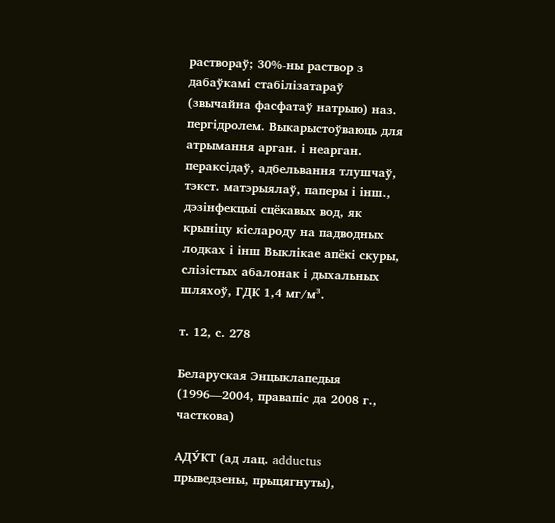раствораў; 30%-ны раствор з дабаўкамі стабілізатараў (звычайна фасфатаў натрыю) наз. пергідролем. Выкарыстоўваюць для атрымання арган. і неарган. пераксідаў, адбельвання тлушчаў, тэкст. матэрыялаў, паперы і інш., дэзінфекцыі сцёкавых вод, як крыніцу кіслароду на падводных лодках і інш Выклікае апёкі скуры, слізістых абалонак і дыхальных шляхоў, ГДК 1,4 мг/м³.

т. 12, с. 278

Беларуская Энцыклапедыя (1996—2004, правапіс да 2008 г., часткова)

АДУ́КТ (ад лац. adductus прыведзены, прыцягнуты),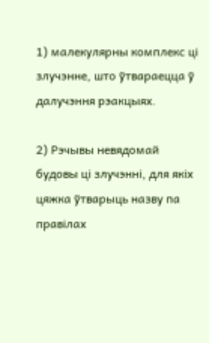1) малекулярны комплекс ці злучэнне, што ўтвараецца ў далучэння рэакцыях.

2) Рэчывы невядомай будовы ці злучэнні, для якіх цяжка ўтварыць назву па правілах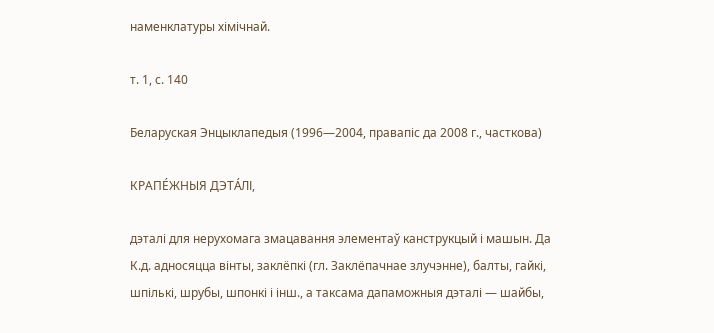наменклатуры хімічнай.

т. 1, с. 140

Беларуская Энцыклапедыя (1996—2004, правапіс да 2008 г., часткова)

КРАПЕ́ЖНЫЯ ДЭТА́ЛІ,

дэталі для нерухомага змацавання элементаў канструкцый і машын. Да К.д. адносяцца вінты, заклёпкі (гл. Заклёпачнае злучэнне), балты, гайкі, шпількі, шрубы, шпонкі і інш., а таксама дапаможныя дэталі — шайбы,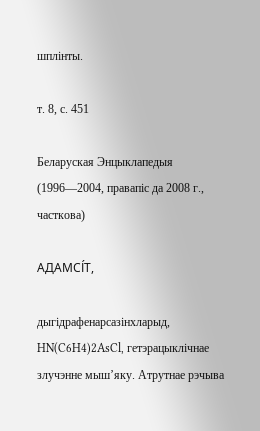шплінты.

т. 8, с. 451

Беларуская Энцыклапедыя (1996—2004, правапіс да 2008 г., часткова)

АДАМСІ́Т,

дыгідрафенарсазінхларыд, HN(C6H4)2AsCl, гетэрацыклічнае злучэнне мыш’яку. Атрутнае рэчыва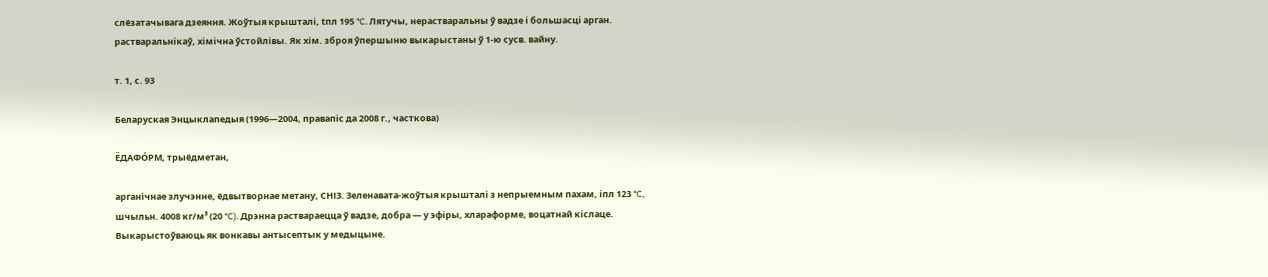слёзатачывага дзеяння. Жоўтыя крышталі, tпл 195 °C. Лятучы, нерастваральны ў вадзе і большасці арган. растваральнікаў, хімічна ўстойлівы. Як хім. зброя ўпершыню выкарыстаны ў 1-ю сусв. вайну.

т. 1, с. 93

Беларуская Энцыклапедыя (1996—2004, правапіс да 2008 г., часткова)

ЁДАФО́РМ, трыёдметан,

арганічнае злучэнне, ёдвытворнае метану, СНІ3. Зеленавата-жоўтыя крышталі з непрыемным пахам, іпл 123 °C, шчыльн. 4008 кг/м³ (20 °C). Дрэнна раствараецца ў вадзе, добра — у эфіры, хлараформе, воцатнай кіслаце. Выкарыстоўваюць як вонкавы антысептык у медыцыне.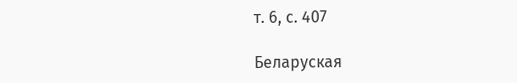т. 6, с. 407

Беларуская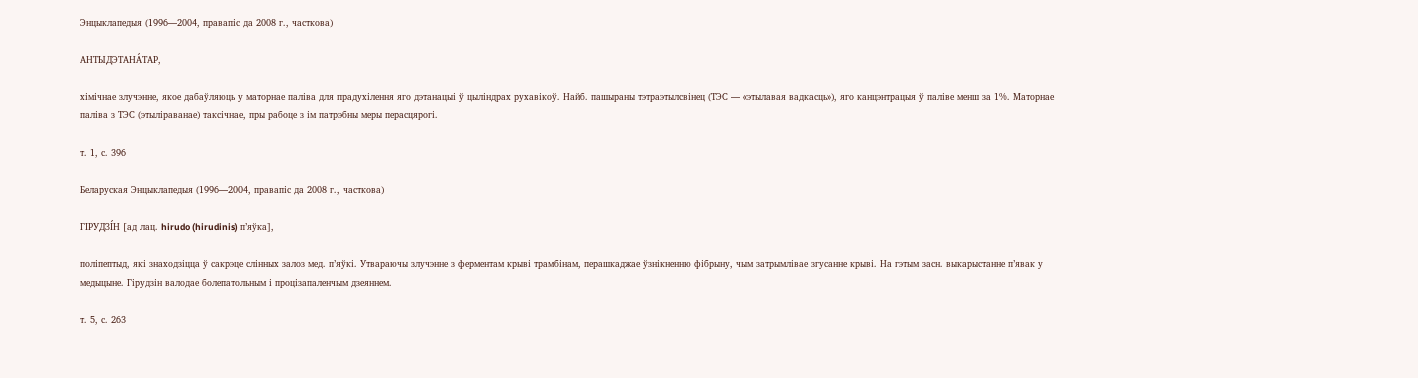Энцыклапедыя (1996—2004, правапіс да 2008 г., часткова)

АНТЫДЭТАНА́ТАР,

хімічнае злучэнне, якое дабаўляюць у маторнае паліва для прадухілення яго дэтанацыі ў цыліндрах рухавікоў. Найб. пашыраны тэтраэтылсвінец (ТЭС — «этылавая вадкасць»), яго канцэнтрацыя ў паліве менш за 1%. Маторнае паліва з ТЭС (этыліраванае) таксічнае, пры рабоце з ім патрэбны меры перасцярогі.

т. 1, с. 396

Беларуская Энцыклапедыя (1996—2004, правапіс да 2008 г., часткова)

ГІРУДЗІ́Н [ад лац. hirudo (hirudinis) п’яўка],

поліпептыд, які знаходзіцца ў сакрэце слінных залоз мед. п’яўкі. Утвараючы злучэнне з ферментам крыві трамбінам, перашкаджае ўзнікненню фібрыну, чым затрымлівае згусанне крыві. На гэтым засн. выкарыстанне п’явак у медыцыне. Гірудзін валодае болепатольным і процізапаленчым дзеяннем.

т. 5, с. 263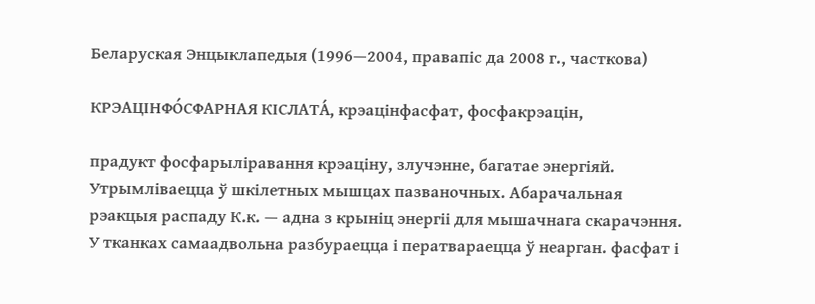Беларуская Энцыклапедыя (1996—2004, правапіс да 2008 г., часткова)

КРЭАЦІНФО́СФАРНАЯ КІСЛАТА́, крэацінфасфат, фосфакрэацін,

прадукт фосфарыліравання крэаціну, злучэнне, багатае энергіяй. Утрымліваецца ў шкілетных мышцах пазваночных. Абарачальная рэакцыя распаду К.к. — адна з крыніц энергіі для мышачнага скарачэння. У тканках самаадвольна разбураецца і ператвараецца ў неарган. фасфат і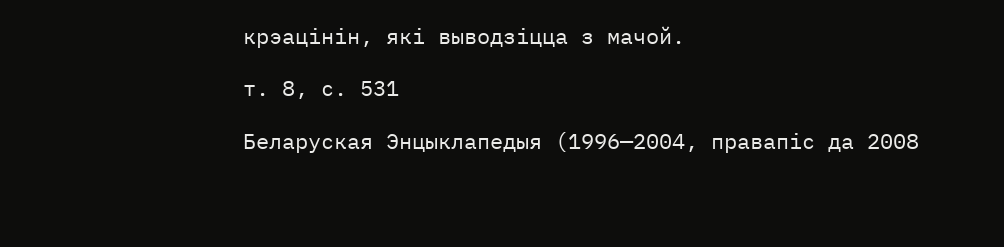крэацінін, які выводзіцца з мачой.

т. 8, с. 531

Беларуская Энцыклапедыя (1996—2004, правапіс да 2008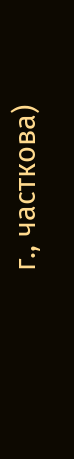г., часткова)